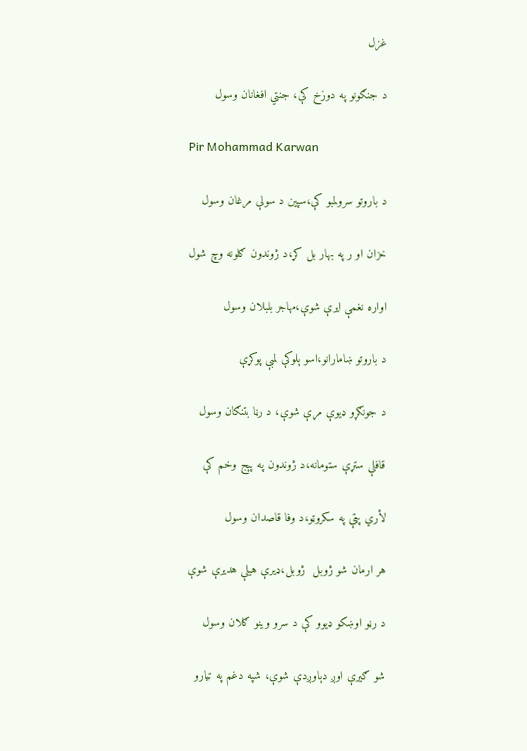غزل

د جنګونو په دوزخ کې، جنتي افغانان وسول

Pir Mohammad Karwan

د باروتو سرولمبو کې،سپین د سولې مرغان وسول

خزان او ر په بهار بل کړ،د ژوندون ګلونه وچ شول

اواره نغمې ایرې شوې،مهاجر بلبلان وسول

د باروتو ښامارانو،اسو ېلوکې لمبې پوکړې

د جونګړو ډیوې مړې شوې، د رڼا بتنګان وسول

قافلې ستړې ستومانه،د ژوندون په پېج وخم کې

لأري پټې په سکروټو،د وفا قاصدان وسول

هر ارمان شو ژوبل  ژوبل،ډیرې هیلې هدیرې شوې

د رڼو اوښکو ډیوو کې د سرو وینو ګلان وسول

شو ګیرې اوږ دېاوږدې شوې، شپه دغم په تیارو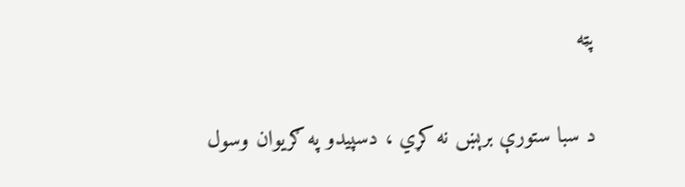پټه

د سبا ستورې برېښ نه کړي ، دسپیدو په ګریوان وسول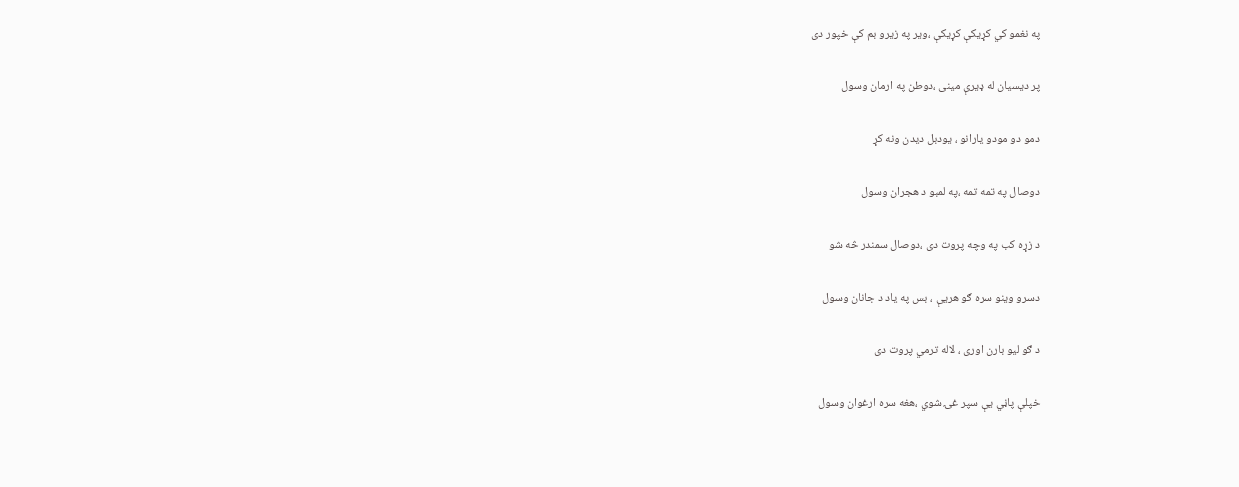په نغمو کي کړیکې کړیکې ،ویر په زیرو بم کې خپور دی

پر دیسیان له ډیرې مینی ،دوطن په ارمان وسول

دمو دو مودو یارانو ، یودبل دیدن ونه کړ

دوصال په تمه تمه ،په لمبو د هجران وسول

د زړه کب په وچه پروت دی ،دوصال سمندر څه شو

دسرو وینو سره ګو هریې ، بس په یاد د جانان وسول

د ګو لیو بارن اوری ، لاله ترمي پروت دی

خپلې پاڼي یې سپر غۍ شوي ،هغه سره ارغوان وسول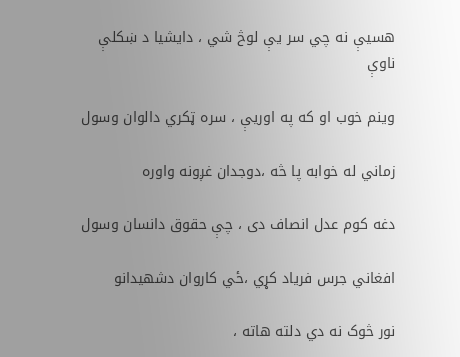هسیې نه چي سر یې لوڅ شي ، دایشیا د ښکلې ناوې

وینم خوب او که په اوریې ، سره ټکري دالوان وسول

زماني له خوابه پا څه ،دوجدان غږونه واوره

دغه کوم عدل انصاف دی ، چې حقوق دانسان وسول

افغاني جرس فریاد کړي ،ځي کاروان دشهیدانو

نور څوک نه دي دلته هاته ،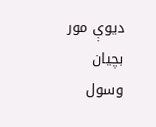دیوې مور بچیان وسول